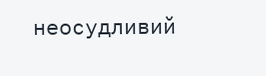неосудливий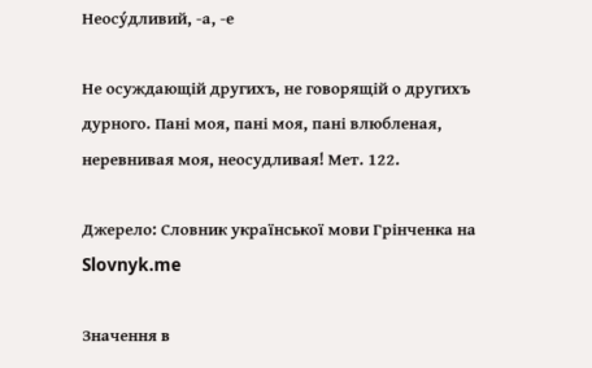Неосу́дливий, -а, -е

Не осуждающій другихъ, не говорящій о другихъ дурного. Пані моя, пані моя, пані влюбленая, неревнивая моя, неосудливая! Мет. 122.

Джерело: Словник української мови Грінченка на Slovnyk.me

Значення в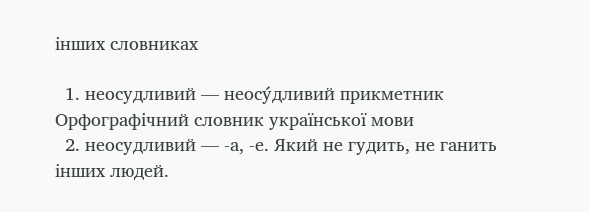інших словниках

  1. неосудливий — неосу́дливий прикметник Орфографічний словник української мови
  2. неосудливий — -а, -е. Який не гудить, не ганить інших людей.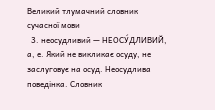Великий тлумачний словник сучасної мови
  3. неосудливий — НЕОСУ́ДЛИВИЙ, а, е. Який не викликає осуду, не заслуговує на осуд. Неосудлива поведінка. Словник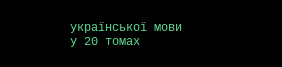української мови у 20 томах